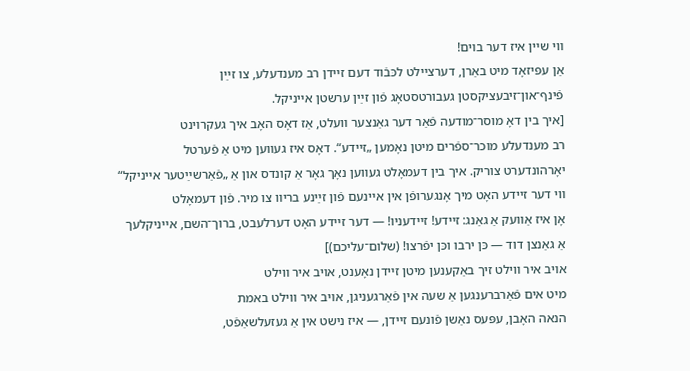װי שײן איז דער בױם!
אַן עפּיזאָד מיט באַרן, דערצײלט לכּבֿוד דעם זײדן רב מענדעלע, צו זײַן
פֿינף־און־זיבעציקסטן געבורטסטאָג פֿון זײַן ערשטן אײניקל.
[איך בין דאָ מוסר־מודעה פֿאַר דער גאַנצער װעלט, אַז דאָס האָב איך געקרױנט
רב מענדעלע מוכר־ספֿרים מיטן נאָמען „זײדע“. דאָס איז געװען מיט אַ פֿערטל
יאָרהונדערט צוריק. איך בין דעמאָלט געװען נאָך גאָר אַ קונדס און אַ „פֿאַרשײַטער אײניקל“
װי דער זײדע האָט מיך אָנגערופֿן אין אײנעם פֿון זײַנע בריװ צו מיר. פֿון דעמאָלט
אָן איז אַװעק אַ גאַנג: זײדע! זײדעניו! ― דער זײדע האָט דערלעבט, ברוך־השם, אײניקלעך
אַ גאַנצן דוד ― כּן ירבו וכּן יפֿרצו! (שלום־עליכם)]
אױב איר װילט זיך באַקענען מיטן זײדן נאָענט, אױב איר װילט
מיט אים פֿאַרברענגען אַ שעה אין פֿאַרגעניגן, אױב איר װילט באמת
הנאה האָבן, עפּעס נאַשן פֿונעם זײדן, ― איז נישט אין אַ געזעלשאַפֿט,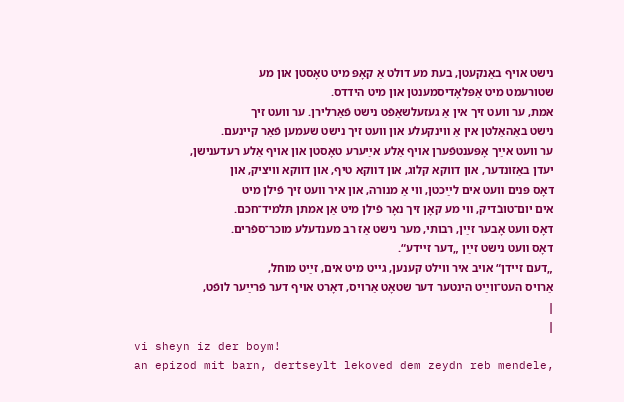נישט אױף באַנקעטן, בעת מע דולט אַ קאָפּ מיט טאָסטן און מע
שטורעמט מיט אַפּלאָדיסמענטן און מיט הידדס.
אמת, ער װעט זיך אין אַ געזעלשאַפֿט נישט פֿאַרלירן. ער װעט זיך
נישט באַהאַלטן אין אַ װינקעלע און װעט זיך נישט שעמען פֿאַר קײנעם.
ער װעט אײַך אָפּענטפֿערן אױף אַלע אײַערע טאָסטן און אױף אַלע רעדענישן,
יעדן באַזונדער, און דװקא קלוג, און דװקא טיף, און דװקא װיציק, און
דאָס פּנים װעט אים לײַכטן, װי אַ מנורה, און איר װעט זיך פֿילן מיט
אים יום־טובֿדיק, װי מע קאָן זיך נאָר פֿילן מיט אַן אמתן תּלמיד־חכם.
דאָס װעט אָבער זײַן, רבותי, מער נישט אַז רב מענדעלע מוכר־ספֿרים.
דאָס װעט נישט זײַן „דער זײדע“.
„דעם זײדן“ אױב איר װילט קענען, גײט מיט אים, זײַט מוחל,
אַרױס העט־װײַט הינטער דער שטאָט אַרױס, דאָרט אױף דער פֿרײַער לופֿט,
|
|
vi sheyn iz der boym!
an epizod mit barn, dertseylt lekoved dem zeydn reb mendele,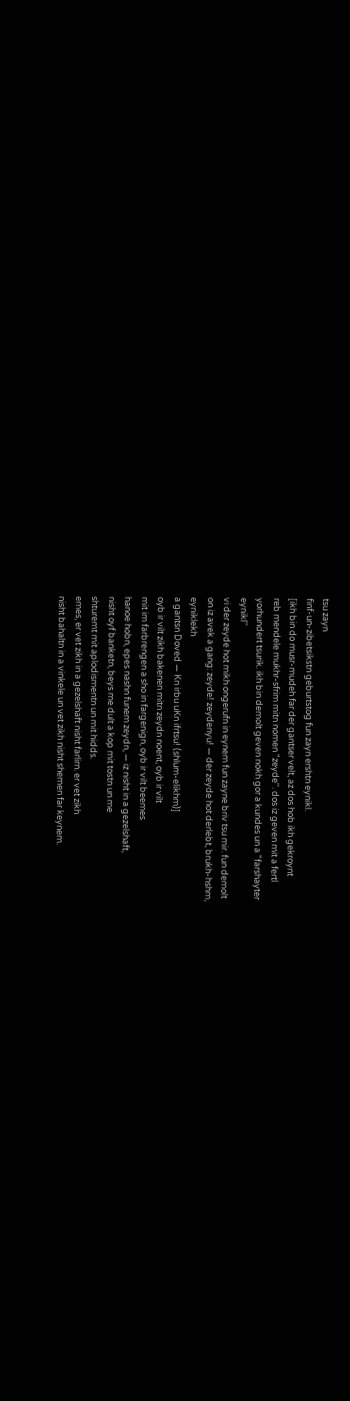tsu zayn
finf-un-zibetsikstn geburtstog fun zayn ershtn eynikl.
[ikh bin do musr-mudeh far der gantser velt, az dos hob ikh gekroynt
reb mendele mukhr-sfrim mitn nomen "zeyde''. dos iz geven mit a fertl
yorhundert tsurik. ikh bin demolt geven nokh gor a kundes un a "farshayter
eynikl''
vi der zeyde hot mikh ongerufn in eynem fun zayne briv tsu mir. fun demolt
on iz avek a gang: zeyde! zeydenyu! ― der zeyde hot derlebt, brukh-hshm,
eyniklekh
a gantsn Doved ― Kn irbu uKn ifrtsu! (shlum-elikhm)]
oyb ir vilt zikh bakenen mitn zeydn noent, oyb ir vilt
mit im farbrengen a sho in fargenign, oyb ir vilt beemes
hanoe hobn, epes nashn funem zeydn, ― iz nisht in a gezelshaft,
nisht oyf banketn, beys me dult a kop mit tostn un me
shturemt mit aplodismentn un mit hidds.
emes, er vet zikh in a gezelshaft nisht farlirn. er vet zikh
nisht bahaltn in a vinkele un vet zikh nisht shemen far keynem.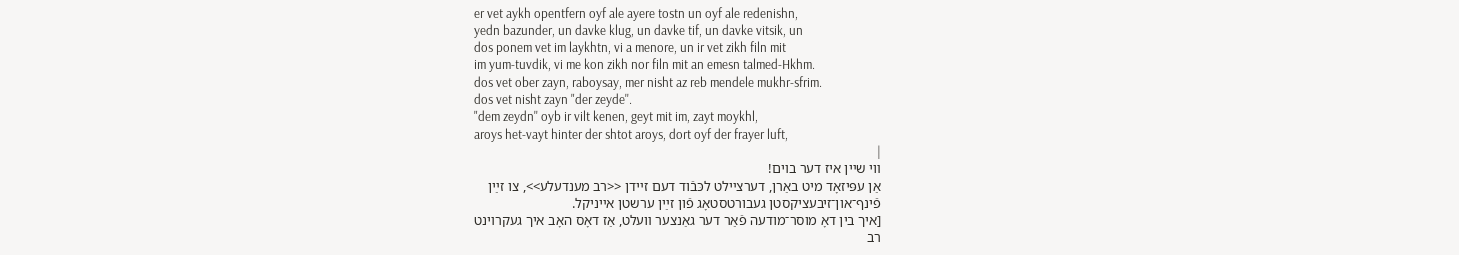er vet aykh opentfern oyf ale ayere tostn un oyf ale redenishn,
yedn bazunder, un davke klug, un davke tif, un davke vitsik, un
dos ponem vet im laykhtn, vi a menore, un ir vet zikh filn mit
im yum-tuvdik, vi me kon zikh nor filn mit an emesn talmed-Hkhm.
dos vet ober zayn, raboysay, mer nisht az reb mendele mukhr-sfrim.
dos vet nisht zayn "der zeyde''.
"dem zeydn'' oyb ir vilt kenen, geyt mit im, zayt moykhl,
aroys het-vayt hinter der shtot aroys, dort oyf der frayer luft,
|
װי שײן איז דער בױם!
אַן עפּיזאָד מיט באַרן, דערצײלט לכּבֿוד דעם זײדן <<רב מענדעלע>>, צו זײַן
פֿינף־און־זיבעציקסטן געבורטסטאָג פֿון זײַן ערשטן אײניקל.
[איך בין דאָ מוסר־מודעה פֿאַר דער גאַנצער װעלט, אַז דאָס האָב איך געקרױנט
רב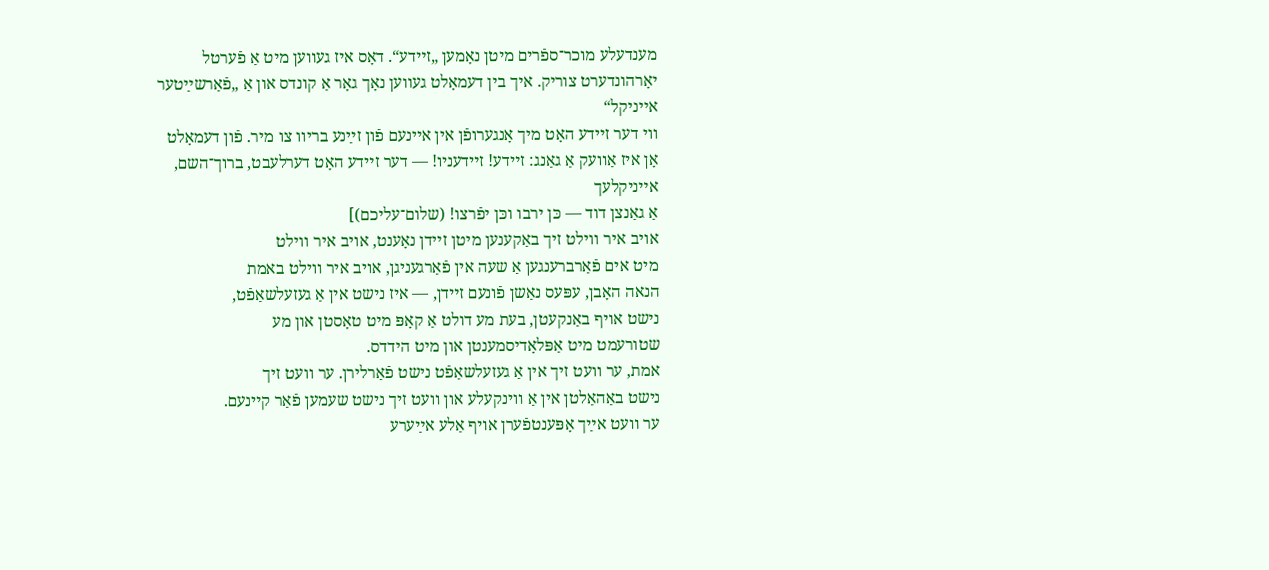מענדעלע מוכר־ספֿרים מיטן נאָמען „זײדע“. דאָס איז געװען מיט אַ פֿערטל
יאָרהונדערט צוריק. איך בין דעמאָלט געװען נאָך גאָר אַ קונדס און אַ „פֿאַרשײַטער אײניקל“
װי דער זײדע האָט מיך אָנגערופֿן אין אײנעם פֿון זײַנע בריװ צו מיר. פֿון דעמאָלט
אָן איז אַװעק אַ גאַנג: זײדע! זײדעניו! ― דער זײדע האָט דערלעבט, ברוך־השם, אײניקלעך
אַ גאַנצן דוד ― כּן ירבו וכּן יפֿרצו! (שלום־עליכם)]
אױב איר װילט זיך באַקענען מיטן זײדן נאָענט, אױב איר װילט
מיט אים פֿאַרברענגען אַ שעה אין פֿאַרגעניגן, אױב איר װילט באמת
הנאה האָבן, עפּעס נאַשן פֿונעם זײדן, ― איז נישט אין אַ געזעלשאַפֿט,
נישט אױף באַנקעטן, בעת מע דולט אַ קאָפּ מיט טאָסטן און מע
שטורעמט מיט אַפּלאָדיסמענטן און מיט הידדס.
אמת, ער װעט זיך אין אַ געזעלשאַפֿט נישט פֿאַרלירן. ער װעט זיך
נישט באַהאַלטן אין אַ װינקעלע און װעט זיך נישט שעמען פֿאַר קײנעם.
ער װעט אײַך אָפּענטפֿערן אױף אַלע אײַערע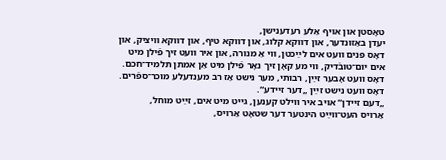טאָסטן און אױף אַלע רעדענישן,
יעדן באַזונדער, און דװקא קלוג, און דװקא טיף, און דװקא װיציק, און
דאָס פּנים װעט אים לײַכטן, װי אַ מנורה, און איר װעט זיך פֿילן מיט
אים יום־טובֿדיק, װי מע קאָן זיך נאָר פֿילן מיט אַן אמתן תּלמיד־חכם.
דאָס װעט אָבער זײַן, רבותי, מער נישט אַז רב מענדעלע מוכר־ספֿרים.
דאָס װעט נישט זײַן „דער זײדע“.
„דעם זײדן“ אױב איר װילט קענען, גײט מיט אים, זײַט מוחל,
אַרױס העט־װײַט הינטער דער שטאָט אַרױס,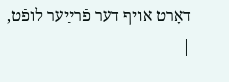דאָרט אױף דער פֿרײַער לופֿט,
|